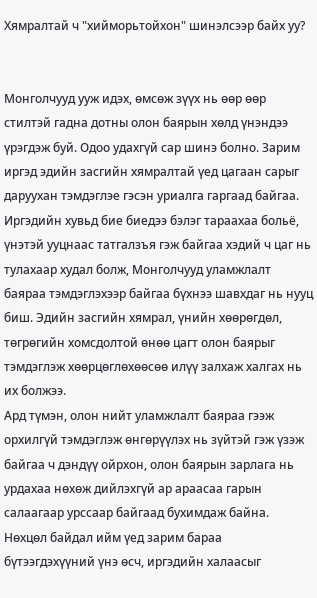Хямралтай ч "хийморьтойхон" шинэлсээр байх уу?


Монголчууд ууж идэх, өмсөж зүүх нь өөр өөр стилтэй гадна дотны олон баярын хөлд үнэндээ үрэгдэж буй. Одоо удахгүй сар шинэ болно. Зарим иргэд эдийн засгийн хямралтай үед цагаан сарыг даруухан тэмдэглэе гэсэн уриалга гаргаад байгаа.
Иргэдийн хувьд бие биедээ бэлэг тараахаа больё, үнэтэй ууцнаас татгалзъя гэж байгаа хэдий ч цаг нь тулахаар худал болж, Монголчууд уламжлалт баяраа тэмдэглэхээр байгаа бүхнээ шавхдаг нь нууц биш. Эдийн засгийн хямрал, үнийн хөөрөгдөл, төгрөгийн хомсдолтой өнөө цагт олон баярыг тэмдэглэж хөөрцөглөхөөсөө илүү залхаж халгах нь их болжээ.
Ард түмэн, олон нийт уламжлалт баяраа гээж орхилгүй тэмдэглэж өнгөрүүлэх нь зүйтэй гэж үзэж байгаа ч дэндүү ойрхон, олон баярын зарлага нь урдахаа нөхөж дийлэхгүй ар араасаа гарын салаагаар урссаар байгаад бухимдаж байна.
Нөхцөл байдал ийм үед зарим бараа бүтээгдэхүүний үнэ өсч, иргэдийн халаасыг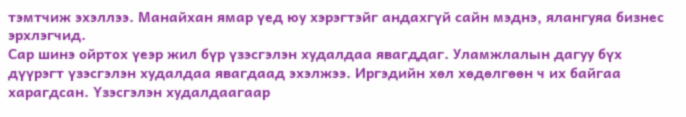тэмтчиж эхэллээ. Манайхан ямар үед юу хэрэгтэйг андахгүй сайн мэднэ, ялангуяа бизнес эрхлэгчид.
Сар шинэ ойртох үеэр жил бүр үзэсгэлэн худалдаа явагддаг. Уламжлалын дагуу бүх дүүрэгт үзэсгэлэн худалдаа явагдаад эхэлжээ. Иргэдийн хөл хөдөлгөөн ч их байгаа харагдсан. Үзэсгэлэн худалдаагаар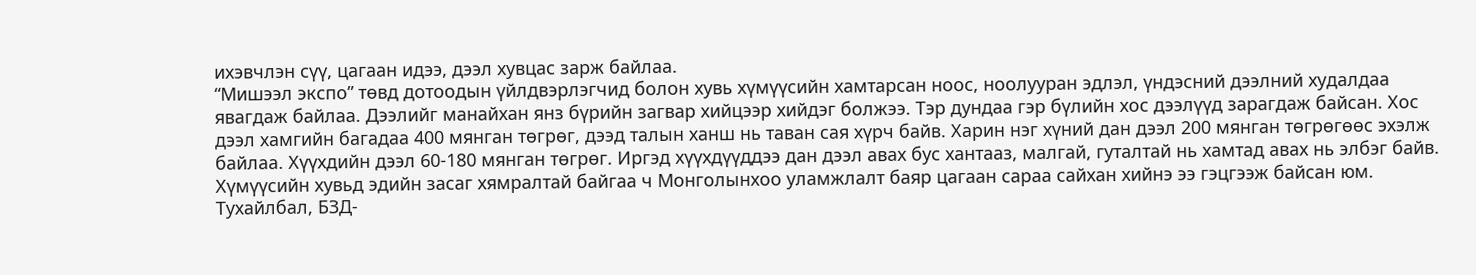ихэвчлэн сүү, цагаан идээ, дээл хувцас зарж байлаа.
“Мишээл экспо” төвд дотоодын үйлдвэрлэгчид болон хувь хүмүүсийн хамтарсан ноос, ноолууран эдлэл, үндэсний дээлний худалдаа явагдаж байлаа. Дээлийг манайхан янз бүрийн загвар хийцээр хийдэг болжээ. Тэр дундаа гэр бүлийн хос дээлүүд зарагдаж байсан. Хос дээл хамгийн багадаа 400 мянган төгрөг, дээд талын ханш нь таван сая хүрч байв. Харин нэг хүний дан дээл 200 мянган төгрөгөөс эхэлж байлаа. Хүүхдийн дээл 60-180 мянган төгрөг. Иргэд хүүхдүүддээ дан дээл авах бус хантааз, малгай, гуталтай нь хамтад авах нь элбэг байв.
Хүмүүсийн хувьд эдийн засаг хямралтай байгаа ч Монголынхоо уламжлалт баяр цагаан сараа сайхан хийнэ ээ гэцгээж байсан юм. Тухайлбал, БЗД-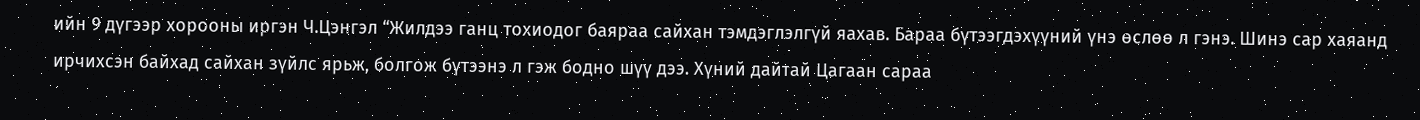ийн 9 дүгээр хорооны иргэн Ч.Цэнгэл “Жилдээ ганц тохиодог баяраа сайхан тэмдэглэлгүй яахав. Бараа бүтээгдэхүүний үнэ өслөө л гэнэ. Шинэ сар хаяанд ирчихсэн байхад сайхан зүйлс ярьж, болгож бүтээнэ л гэж бодно шүү дээ. Хүний дайтай Цагаан сараа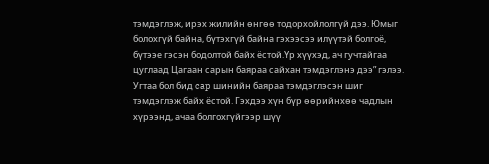тэмдэглэж, ирэх жилийн өнгөө тодорхойлолгүй дээ. Юмыг болохгүй байна, бүтэхгүй байна гэхээсээ илүүтэй болгоё, бүтээе гэсэн бодолтой байх ёстой.Үр хүүхэд, ач гучтайгаа цуглаад Цагаан сарын баяраа сайхан тэмдэглэнэ дээ” гэлээ.
Угтаа бол бид cap шинийн баяраа тэмдэглэсэн шиг тэмдэглэж байх ёстой. Гэхдээ хүн бүр өөрийнхөө чадлын хүрээнд, ачаа болгохгүйгээр шүү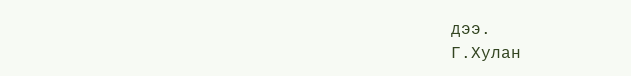дээ.
Г.Хулан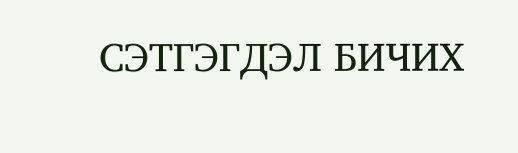СЭТГЭГДЭЛ БИЧИХ